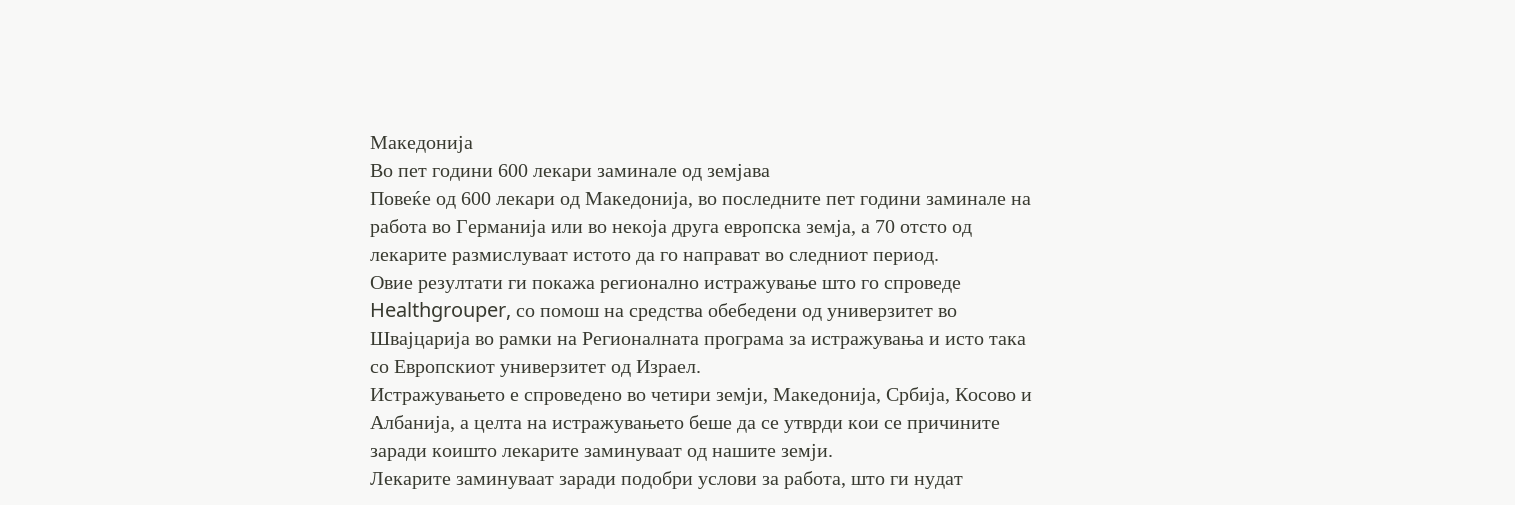Македонија
Во пет години 600 лекари заминале од земјава
Повеќе од 600 лекари од Македонија, во последните пет години заминале на работа во Германија или во некоја друга европска земја, а 70 отсто од лекарите размислуваат истото да го направат во следниот период.
Овие резултати ги покажа регионално истражување што го спроведе Healthgrouper, со помош на средства обебедени од универзитет во Швајцарија во рамки на Регионалната програма за истражувања и исто така со Европскиот универзитет од Израел.
Истражувањето е спроведено во четири земји, Македонија, Србија, Косово и Албанија, а целта на истражувањето беше да се утврди кои се причините заради коишто лекарите заминуваат од нашите земји.
Лекарите заминуваат заради подобри услови за работа, што ги нудат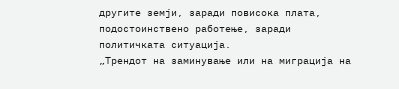другите земји, заради повисока плата, подостоинствено работење, заради политичката ситуација.
„Трендот на заминување или на миграција на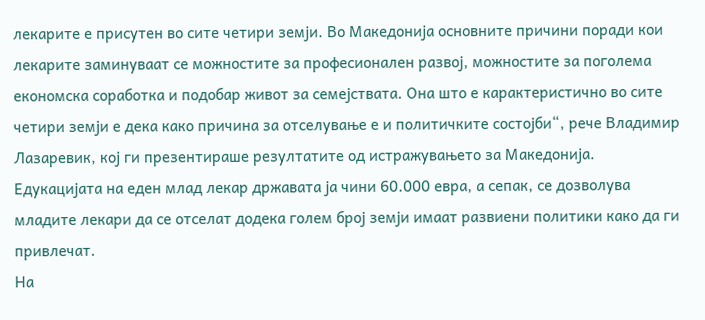лекарите е присутен во сите четири земји. Во Македонија основните причини поради кои лекарите заминуваат се можностите за професионален развој, можностите за поголема економска соработка и подобар живот за семејствата. Она што е карактеристично во сите четири земји е дека како причина за отселување е и политичките состојби“, рече Владимир Лазаревик, кој ги презентираше резултатите од истражувањето за Македонија.
Едукацијата на еден млад лекар државата ја чини 60.000 евра, а сепак, се дозволува младите лекари да се отселат додека голем број земји имаат развиени политики како да ги привлечат.
На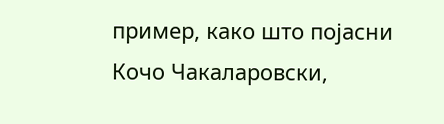пример, како што појасни Кочо Чакаларовски,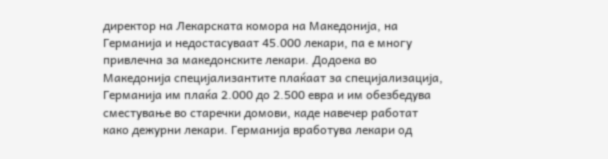директор на Лекарската комора на Македонија, на Германија и недостасуваат 45.000 лекари, па е многу привлечна за македонските лекари. Додоека во Македонија специјализантите плаќаат за специјализација, Германија им плаќа 2.000 до 2.500 евра и им обезбедува сместување во старечки домови, каде навечер работат како дежурни лекари. Германија вработува лекари од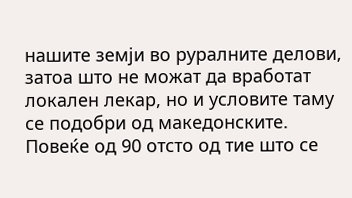нашите земји во руралните делови, затоа што не можат да вработат локален лекар, но и условите таму се подобри од македонските.
Повеќе од 90 отсто од тие што се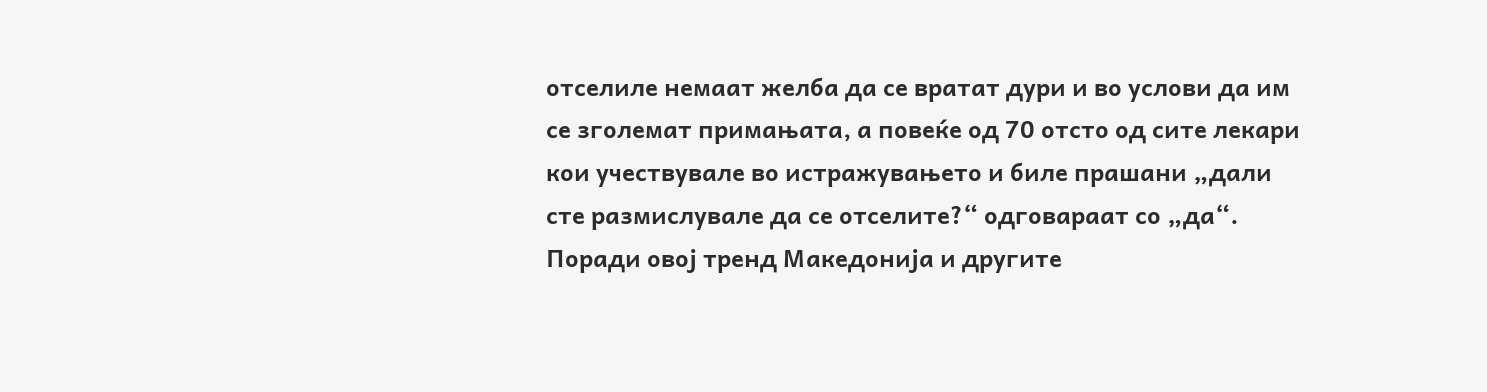отселиле немаат желба да се вратат дури и во услови да им се зголемат примањата, а повеќе од 70 отсто од сите лекари кои учествувале во истражувањето и биле прашани „дали сте размислувале да се отселите?“ одговараат со „да“.
Поради овој тренд Македонија и другите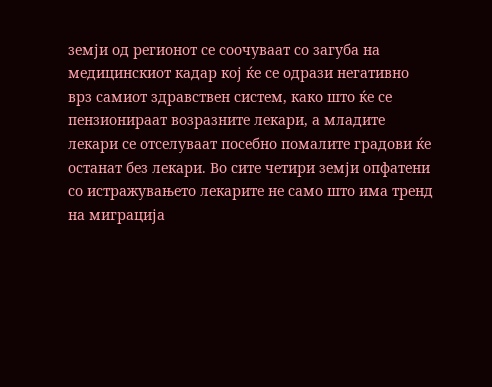земји од регионот се соочуваат со загуба на медицинскиот кадар кој ќе се одрази негативно врз самиот здравствен систем, како што ќе се пензионираат возразните лекари, а младите лекари се отселуваат посебно помалите градови ќе останат без лекари. Во сите четири земји опфатени со истражувањето лекарите не само што има тренд на миграција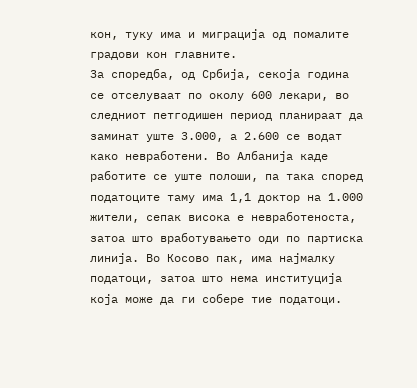кон, туку има и миграција од помалите градови кон главните.
За споредба, од Србија, секоја година се отселуваат по околу 600 лекари, во следниот петгодишен период планираат да заминат уште 3.000, а 2.600 се водат како невработени. Во Албанија каде работите се уште полоши, па така според податоците таму има 1,1 доктор на 1.000 жители, сепак висока е невработеноста, затоа што вработувањето оди по партиска линија. Во Косово пак, има најмалку податоци, затоа што нема институција која може да ги собере тие податоци.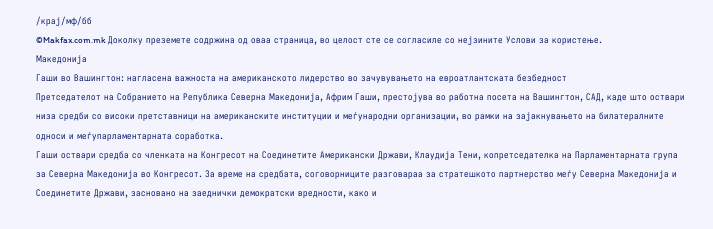/крај/мф/бб
©Makfax.com.mk Доколку преземете содржина од оваа страница, во целост сте се согласиле со нејзините Услови за користење.
Македонија
Гаши во Вашингтон: нагласена важноста на американското лидерство во зачувувањето на евроатлантската безбедност
Претседателот на Собранието на Република Северна Македонија, Африм Гаши, престојува во работна посета на Вашингтон, САД, каде што оствари низа средби со високи претставници на американските институции и меѓународни организации, во рамки на зајакнувањето на билатералните односи и меѓупарламентарната соработка.
Гаши оствари средба со членката на Конгресот на Соединетите Американски Држави, Клаудија Тени, копретседателка на Парламентарната група за Северна Македонија во Конгресот. За време на средбата, соговорниците разговараа за стратешкото партнерство меѓу Северна Македонија и Соединетите Држави, засновано на заеднички демократски вредности, како и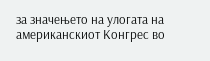за значењето на улогата на американскиот Конгрес во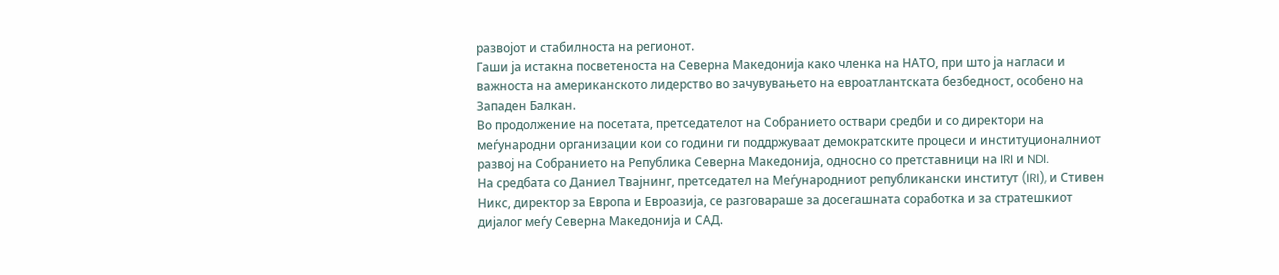развојот и стабилноста на регионот.
Гаши ја истакна посветеноста на Северна Македонија како членка на НАТО, при што ја нагласи и важноста на американското лидерство во зачувувањето на евроатлантската безбедност, особено на Западен Балкан.
Во продолжение на посетата, претседателот на Собранието оствари средби и со директори на меѓународни организации кои со години ги поддржуваат демократските процеси и институционалниот развој на Собранието на Република Северна Македонија, односно со претставници на IRI и NDI.
На средбата со Даниел Твајнинг, претседател на Меѓународниот републикански институт (IRI), и Стивен Никс, директор за Европа и Евроазија, се разговараше за досегашната соработка и за стратешкиот дијалог меѓу Северна Македонија и САД.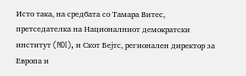Исто така, на средбата со Тамара Витес, претседателка на Националниот демократски институт (NDI), и Скот Бејтс, регионален директор за Европа и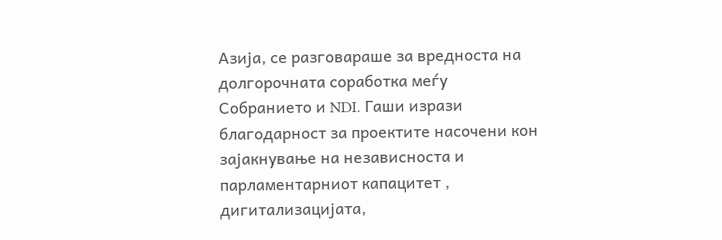Азија, се разговараше за вредноста на долгорочната соработка меѓу Собранието и NDI. Гаши изрази благодарност за проектите насочени кон зајакнување на независноста и парламентарниот капацитет , дигитализацијата,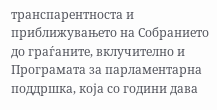транспарентноста и приближувањето на Собранието до граѓаните, вклучително и Програмата за парламентарна поддршка, која со години дава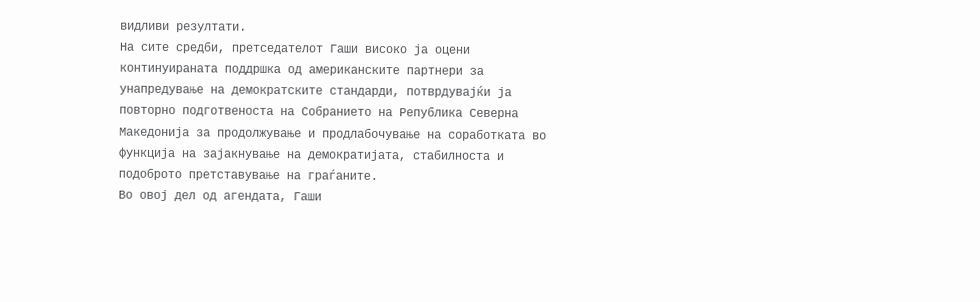видливи резултати.
На сите средби, претседателот Гаши високо ја оцени континуираната поддршка од американските партнери за унапредување на демократските стандарди, потврдувајќи ја повторно подготвеноста на Собранието на Република Северна Македонија за продолжување и продлабочување на соработката во функција на зајакнување на демократијата, стабилноста и подоброто претставување на граѓаните.
Во овој дел од агендата, Гаши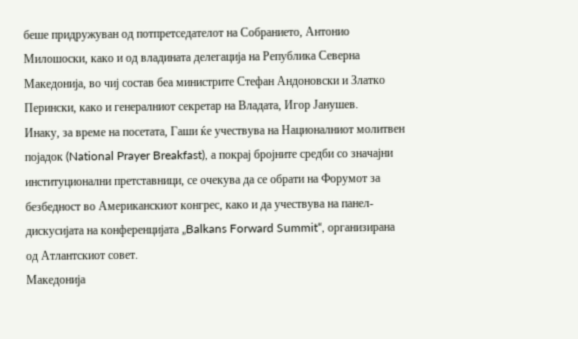беше придружуван од потпретседателот на Собранието, Антонио Милошоски, како и од владината делегација на Република Северна Македонија, во чиј состав беа министрите Стефан Андоновски и Златко Перински, како и генералниот секретар на Владата, Игор Јанушев.
Инаку, за време на посетата, Гаши ќе учествува на Националниот молитвен појадок (National Prayer Breakfast), а покрај бројните средби со значајни институционални претставници, се очекува да се обрати на Форумот за безбедност во Американскиот конгрес, како и да учествува на панел-дискусијата на конференцијата „Balkans Forward Summit“, организирана од Атлантскиот совет.
Македонија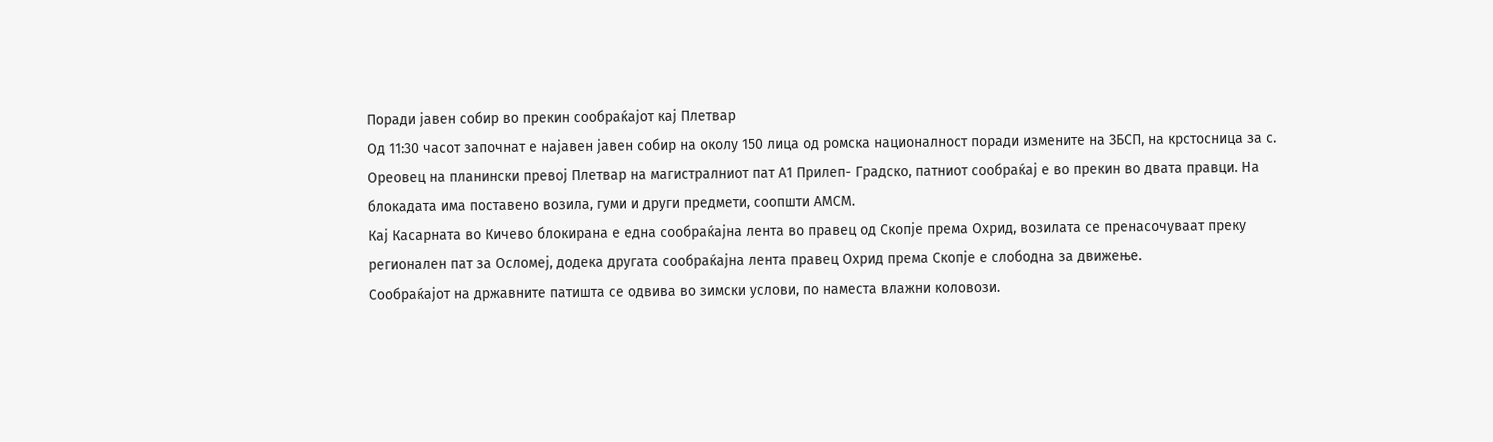Поради јавен собир во прекин сообраќајот кај Плетвар
Од 11:30 часот започнат е најавен јавен собир на околу 150 лица од ромска националност поради измените на ЗБСП, на крстосница за с. Ореовец на планински превој Плетвар на магистралниот пат А1 Прилеп- Градско, патниот сообраќај е во прекин во двата правци. На блокадата има поставено возила, гуми и други предмети, соопшти АМСМ.
Кај Касарната во Кичево блокирана е една сообраќајна лента во правец од Скопје према Охрид, возилата се пренасочуваат преку регионален пат за Осломеј, додека другата сообраќајна лента правец Охрид према Скопје е слободна за движење.
Сообраќајот на државните патишта се одвива во зимски услови, по наместа влажни коловози.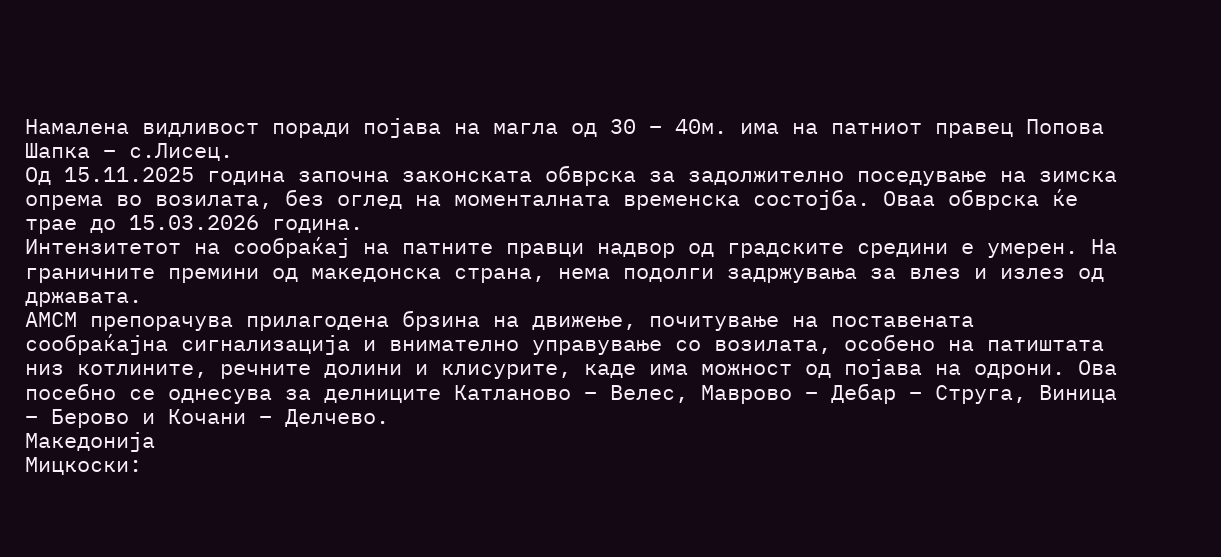Намалена видливост поради појава на магла од 30 – 40м. има на патниот правец Попова Шапка – с.Лисец.
Од 15.11.2025 година започна законската обврска за задолжително поседување на зимска опрема во возилата, без оглед на моменталната временска состојба. Оваа обврска ќе трае до 15.03.2026 година.
Интензитетот на сообраќај на патните правци надвор од градските средини е умерен. На граничните премини од македонска страна, нема подолги задржувања за влез и излез од државата.
АМСМ препорачува прилагодена брзина на движење, почитување на поставената сообраќајна сигнализација и внимателно управување со возилата, особено на патиштата низ котлините, речните долини и клисурите, каде има можност од појава на одрони. Ова посебно се однесува за делниците Катланово – Велес, Маврово – Дебар – Струга, Виница – Берово и Кочани – Делчево.
Македонија
Мицкоски: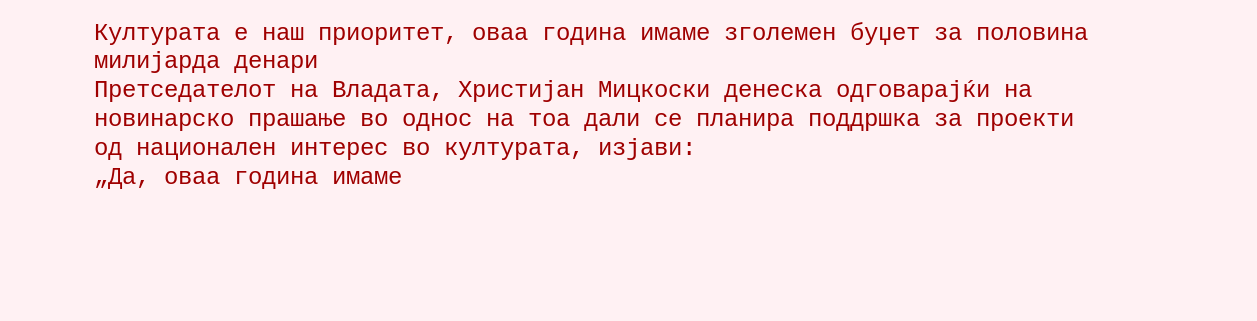Културата е наш приоритет, оваа година имаме зголемен буџет за половина милијарда денари
Претседателот на Владата, Христијан Мицкоски денеска одговарајќи на новинарско прашање во однос на тоа дали се планира поддршка за проекти од национален интерес во културата, изјави:
„Да, оваа година имаме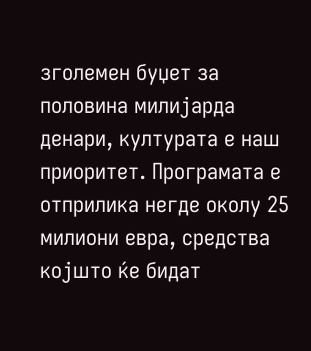зголемен буџет за половина милијарда денари, културата е наш приоритет. Програмата е отприлика негде околу 25 милиони евра, средства којшто ќе бидат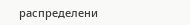распределени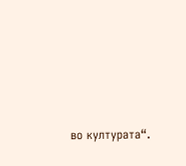во културата“.